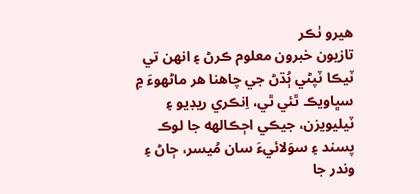هيرو ٺڪر
تازيون خبرون معلوم ڪرڻ ۽ انهن تي ٽيڪا ٽپڻي ٻُڌڻ جي چاهنا هر ماڻهوءَ ۾ سڀاويڪ ٿئي ٿي، اِنڪري ريڊيو ۽ ٽيليويزن، جيڪي اڄڪالهه جا لوڪ پسند ۽ سوَلائيءَ سان مُيسر، ڄاڻ ۽ وندر جا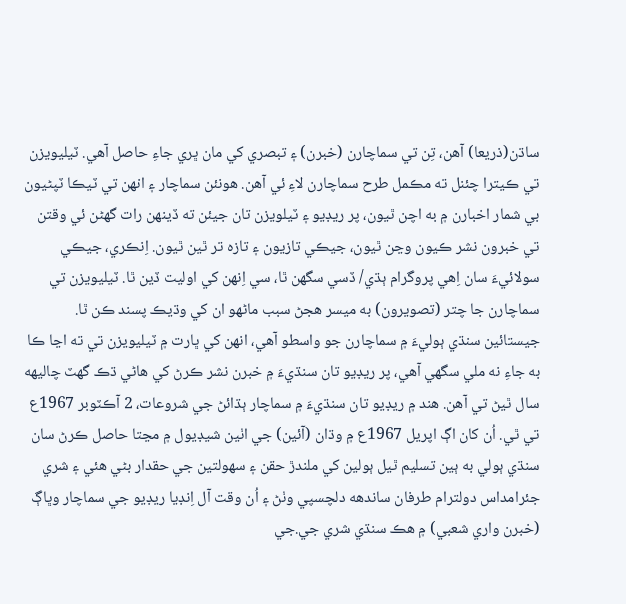ساڌن(ذريعا) آهن، تِن تي سماچارن (خبرن) ۽ تبصري کي مان ڀري جاءِ حاصل آهي. ٽيليويزن تي ڪيترا چئنل ته مڪمل طرح سماچارن لاءِ ئي آهن. هونئن سماچار ۽ انهن تي ٽيڪا ٽپڻيون بي شمار اخبارن ۾ به اچن ٿيون، پر ريڊيو ۽ ٽيلويزن تان جيئن ته ڏينهن رات گهڻن ئي وقتن تي خبرون نشر ڪيون وڃن ٿيون، جيڪي تازيون ۽ تازه تر ٿين ٿيون. اِنڪري، جيڪي سولائيءَ سان اِهي پروگرام ٻڌي/ ڏسي سگهن ٿا، سي اِنهن کي اوليت ڏين ٿا. ٽيليويزن تي سماچارن جا چتر (تصويرون) به ميسر هجڻ سبب ماڻهو ان کي وڌيڪ پسند ڪن ٿا.
جيستائين سنڌي ٻوليءَ ۾ سماچارن جو واسطو آهي، انهن کي ڀارت ۾ ٽيليويزن تي ته اڃا ڪا به جاءِ نه ملي سگهي آهي، پر ريڊيو تان سنڌيءَ ۾ خبرن نشر ڪرڻ کي هاڻي ڌڪ گهٽ چاليهه سال ٿيڻ تي آهن. هند ۾ ريڊيو تان سنڌيءَ ۾ سماچار ٻڌائڻ جي شروعات، 2 آڪٽوبر 1967ع تي ٿي. اُن کان اڳ اپريل 1967ع ۾ وڌان (آئين) جي اٺين شيڊيول ۾ مڃتا حاصل ڪرڻ سان سنڌي ٻولي به ٻين تسليم ٿيل ٻولين کي ملندڙ حقن ۽ سهولتين جي حقدار بڻي هئي ۽ شري جئرامداس دولترام طرفان ساندهه دلچسپي وٺڻ ۽ اُن وقت آل اِنڊيا ريڊيو جي سماچار وڀاڳ (خبرن واري شعبي) ۾ هڪ سنڌي شري جي.جي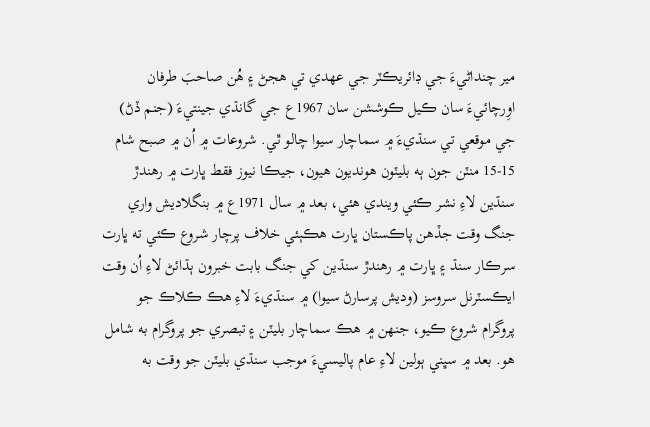مير چنداڻيءَ جي ڊائريڪٽر جي عهدي تي هجڻ ۽ هُن صاحبَ طرفان اوِرچائيءَ سان ڪيل ڪوششن سان 1967ع جي گانڌي جينتيءَ (جنم ڏڻ) جي موقعي تي سنڌيءَ ۾ سماچار سيوا چالو ٿي. شروعات ۾ اُن ۾ صبح شام 15-15 منٽن جون ٻه بليٽون هونديون هيون، جيڪا نيوز فقط ڀارت ۾ رهندڙ سنڌين لاءِ نشر ڪئي ويندي هئي، بعد ۾ سال 1971ع ۾ بنگلاديش واري جنگ وقت جڏهن پاڪستان ڀارت هڪٻئي خلاف پرچار شروع ڪئي ته ڀارت سرڪار سنڌ ۽ ڀارت ۾ رهندڙ سنڌين کي جنگ بابت خبرون ٻڌائڻ لاءِ اُن وقت ايڪسٽرنل سروسز (وديش پرسارڻ سيوا) ۾ سنڌيءَ لاءِ هڪ ڪلاڪ جو پروگرام شروع ڪيو، جنهن ۾ هڪ سماچار بليٽن ۽ تبصري جو پروگرام به شامل هو. بعد ۾ سڀني ٻولين لاءِ عام پاليسيءَ موجب سنڌي بليٽن جو وقت به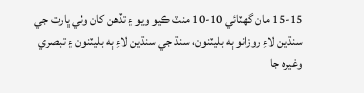15-15 مان گهٽائي 10-10 منٽ ڪيو ويو ۽ تڏهن کان وٺي ڀارت جي سنڌين لاءِ روزانو ٻه بليٽنون، سنڌ جي سنڌين لاءِ ٻه بليٽنون ۽ تبصري وغيره جا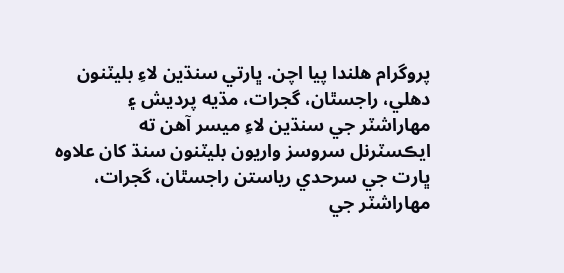پروگرام هلندا پيا اچن. ڀارتي سنڌين لاءِ بليٽنون دهلي، راجسٿان، گجرات، مڌيه پرديش ۽ مهاراشٽر جي سنڌين لاءِ ميسر آهن ته ايڪسٽرنل سروسز واريون بليٽنون سنڌ کان علاوه ڀارت جي سرحدي رياستن راجسٿان، گجرات، مهاراشٽر جي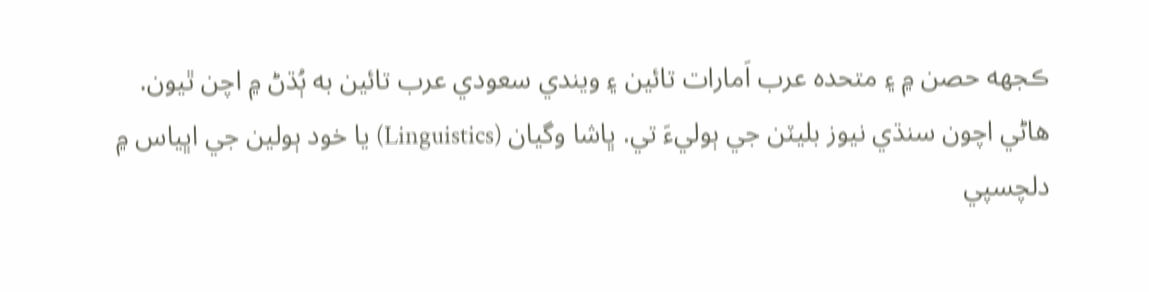ڪجهه حصن ۾ ۽ متحده عرب اَمارات تائين ۽ ويندي سعودي عرب تائين به ٻُڌڻ ۾ اچن ٿيون.
هاڻي اچون سنڌي نيوز بليٽن جي ٻوليءَ تي. ڀاشا وگيان (Linguistics) يا خود ٻولين جي اڀياس ۾ دلچسپي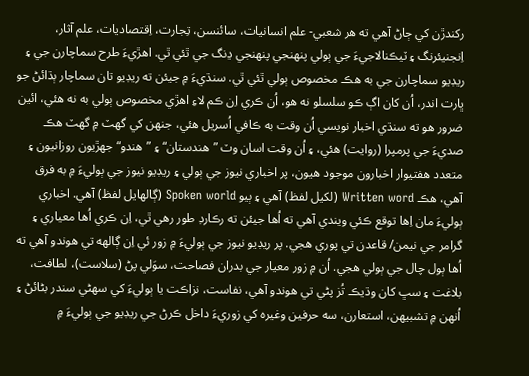رکندڙن کي ڄاڻ آهي ته هر شعبي- علم انسانيات، سائنسن، تِجارت، اِقتصاديات، علم آثار، اِنجنيئرنگ ۽ ٽيڪنالاجيءَ جي ٻولي پنهنجي پنهنجي ڍنگ جي ٿئي ٿي. اهڙيءَ طرح سماچارن جي ۽ ريڊيو سماچارن جي به هڪ مخصوص ٻولي ٿئي ٿي. سنڌيءَ ۾ جيئن ته ريڊيو تان سماچار ٻڌائڻ جو ڀارت اندر، اُن کان اڳ ڪو سلسلو نه هو، اُن ڪري اِن ڪم لاءِ اهڙي مخصوص ٻولي به نه هئي، ائين ضرور هو ته سنڌي اخبار نويسي اُن وقت به ڪافي اُسريل هئي، جنهن کي گهٽ ۾ گهٽ هڪ صديءَ جي پرمپرا (روايت) هئي، ۽ اُن وقت اسان وٽ ”هندستان“ ۽ ”هندو“ جهڙيون روزانيون ۽ متعدد هفتيوار اخبارون موجود هيون، پر اخباري نيوز جي ٻولي ۽ ريڊيو نيوز جي ٻوليءَ ۾ به فرق آهي، هڪ Written word (لکيل لفظ) آهي ۽ ٻيو Spoken world (ڳالهايل لفظ) آهي. اخباري ٻوليءَ مان اِها توقع ڪئي ويندي آهي ته اُها جيئن ته رڪارڊ طور رهي ٿي، اِن ڪري اُها معياري ۽ گرامر جي نيمن/ قاعدن تي پوري هجي. پر ريڊيو نيوز جي ٻوليءَ ۾ زور ئي اِن ڳالهه تي هوندو آهي ته اُها ٻول چال جي ٻولي هجي. اُن ۾ زور معيار جي بدران فصاحت، سوَلي پڻ (سلاست)، لطافت، بلاغت ۽ سڀ کان وڌيڪ تُز پڻي تي هوندو آهي، نفاست، نزاڪت يا ٻوليءَ کي سهڻي سندر بڻائڻ ۽ اُنهن ۾ تشبيهن، استعارن، سه حرفين وغيره کي زوريءَ داخل ڪرڻ جي ريڊيو جي ٻوليءَ ۾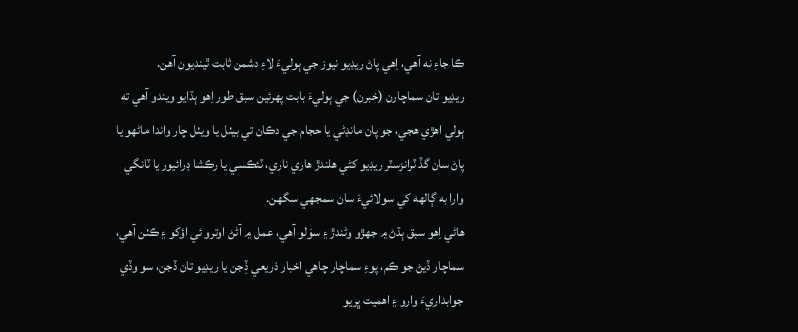ڪا جاءِ نه آهي، اِهي پاڻ ريڊيو نيوز جي ٻوليءَ لاءِ دشمن ثابت ٿينديون آهن.
ريڊيو تان سماچارن (خبرن) جي ٻوليءَ بابت پهرئين سبق طور اِهو ٻڌايو ويندو آهي ته ٻولي اهڙي هجي، جو پان مانڊڻي يا حجام جي دڪان تي بيٺل يا ويٺل چار واندا ماڻهو يا پاڻ سان گڏ ٽرانزسٽر ريڊيو کڻي هلندڙ هاري ناري، ٽئڪسي يا رڪشا ڊرائيور يا ٽانگي وارا به ڳالهه کي سولائيءَ سان سمجهي سگهن.
هاڻي اِهو سبق ٻڌڻ ۾ جهڙو وڻندڙ ۽ سوَلو آهي، عمل ۾ آڻڻ اوترو ئي اؤکو ۽ ڪٺن آهي، سماچار ڏيڻ جو ڪم، پوءِ سماچار چاهي اخبار ذريعي ڏِجن يا ريڊيو تان ڏجن، سو وڏي جوابداريءَ وارو ۽ اهميت ڀريو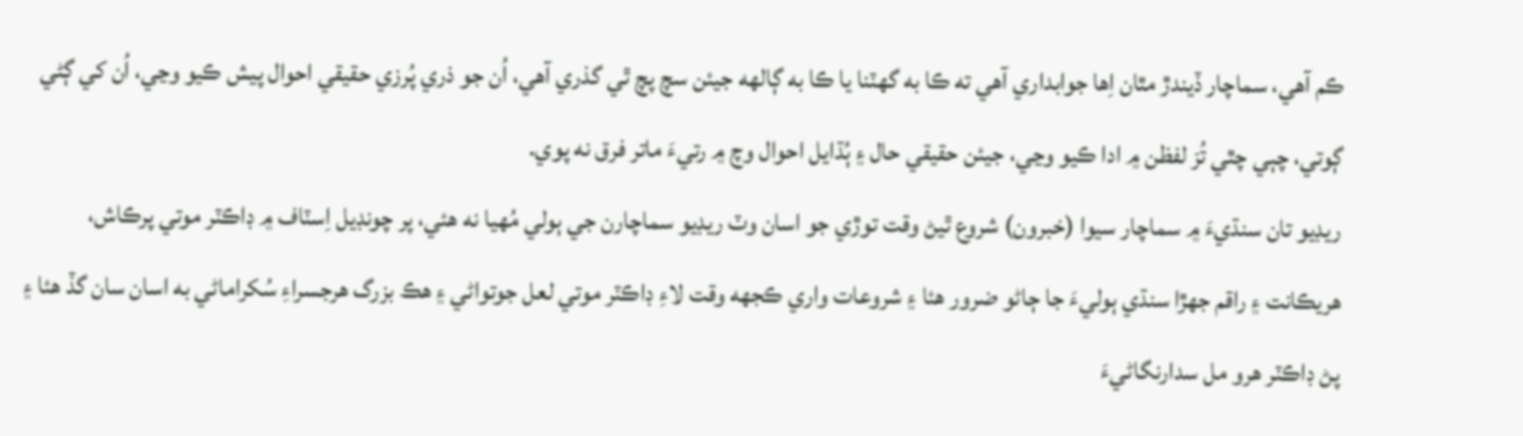ڪم آهي، سماچار ڏيندڙ مٿان اِها جوابداري آهي ته ڪا به گهٽنا يا ڪا به ڳالهه جيئن سچ پچ ٿي گذري آهي، اُن جو ذري پُرزي حقيقي احوال پيش ڪيو وڃي، اُن کي ڳڻي ڳوتي، چٻي چٿي تُز لفظن ۾ ادا ڪيو وڃي، جيئن حقيقي حال ۽ ٻُڌايل احوال وچ ۾ رتيءَ ماتر فرق نه پوي.
ريڊيو تان سنڌيءَ ۾ سماچار سيوا (خبرون) شروع ٿيڻ وقت توڙي جو اسان وٽ ريڊيو سماچارن جي ٻولي مُهيا نه هئي، پر چونڊيل اِسٽاف ۾ ڊاڪٽر موتي پرڪاش، هريڪانت ۽ راقم جهڙا سنڌي ٻوليءَ جا ڄاڻو ضرور هئا ۽ شروعات واري ڪجهه وقت لاءِ ڊاڪٽر موتي لعل جوتواڻي ۽ هڪ بزرگ هرجسراءِ سُکراماڻي به اسان سان گڏ هئا ۽ پڻ ڊاڪٽر هرو مل سدارنگاڻيءَ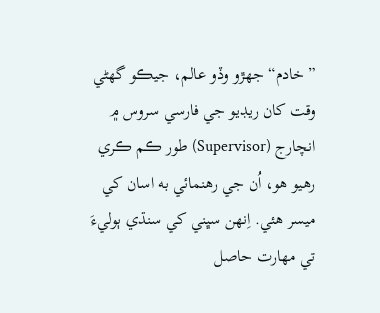”خادم“ جهڙو وڏو عالم، جيڪو گهڻي وقت کان ريڊيو جي فارسي سروس ۾ انچارج (Supervisor) طور ڪم ڪري رهيو هو، اُن جي رهنمائي به اسان کي ميسر هئي. اِنهن سڀني کي سنڌي ٻوليءَ تي مهارت حاصل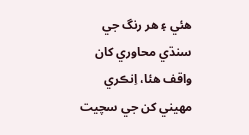هئي ۽ هر رنگ جي سنڌي محاوري کان واقف هئا، اِنڪري مهيني کن جي سچيت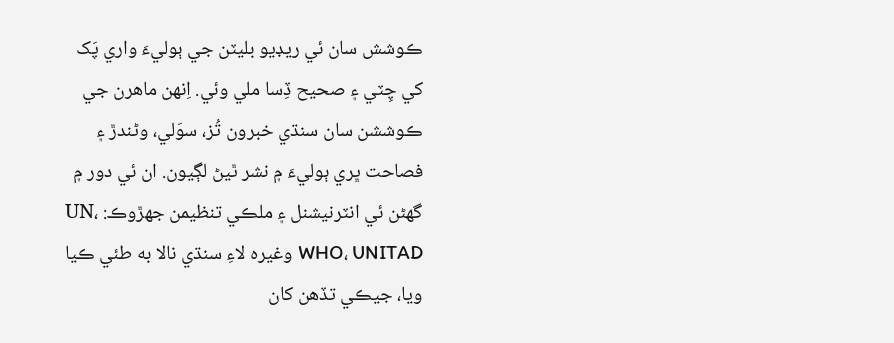ڪوشش سان ئي ريڊيو بليٽن جي ٻوليءَ واري پَک کي چِٽي ۽ صحيح ڏِسا ملي وئي. اِنهن ماهرن جي ڪوششن سان سنڌي خبرون تُز، سوَلي، وڻندڙ ۽ فصاحت ڀري ٻوليءَ ۾ نشر ٿيڻ لڳيون. ان ئي دور ۾ گهڻن ئي انٽرنيشنل ۽ ملڪي تنظيمن جهڙوڪ: UN، WHO، UNITAD وغيره لاءِ سنڌي نالا به طئي ڪيا ويا، جيڪي تڏهن کان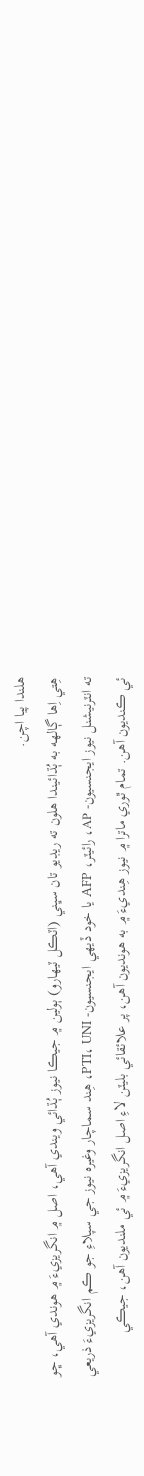هلندا پيا اچن.
هِتي اِها ڳالهه به ٻُڌائيندا هلون ته ريڊيو تان سڀني (اٽڪل ٽيهارو) ٻولين ۾ جيڪا نيوز ٻُڌائي ويندي آهي، اصل ۾ انگريزيءَ ۾ هوندي آهي، ڇو ته انٽرنيشنل نيوز ايجنسيون- AP، رائيٽر، AFP يا خود ڏيهي ايجنسيون- PTI، UNI، هِند سماچار وغيره نيوز جي سپلاءِ جو ڪم انگريزيءَ ذريعي ئي ڪنديون آهن. تمام ٿوري ماترا ۾ نيوز هِنديءَ ۾ به هونديون آهن، پر علائقائي بليٽن لاءِ اصل انگريزيءَ ۾ ئي ملنديون آهن، جيڪي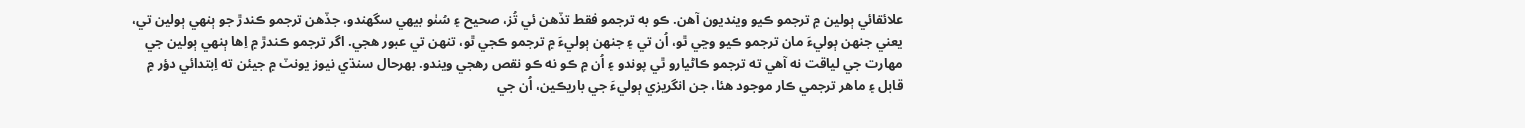علائقائي ٻولين ۾ ترجمو ڪيو وينديون آهن. ڪو به ترجمو فقط تڏهن ئي تُز، صحيح ۽ سُٺو بيهي سگهندو، جڏهن ترجمو ڪندڙ جو ٻنهي ٻولين تي، يعني جنهن ٻوليءَ مان ترجمو ڪيو وڃي ٿو، اُن تي ۽ جنهن ٻوليءَ ۾ ترجمو ڪجي ٿو، تنهن تي عبور هجي. اگر ترجمو ڪندڙ ۾ اِها ٻنهي ٻولين جي مهارت جي لياقت نه آهي ته ترجمو ڪاڻيارو ٿي پوندو ۽ اُن ۾ ڪو نه ڪو نقص رهجي ويندو. بهرحال سنڌي نيوز يونٽ ۾ جيئن ته اِبتدائي دؤر ۾ قابل ۽ ماهر ترجمي ڪار موجود هئا، جن انگريزي ٻوليءَ جي باريڪين، اُن جي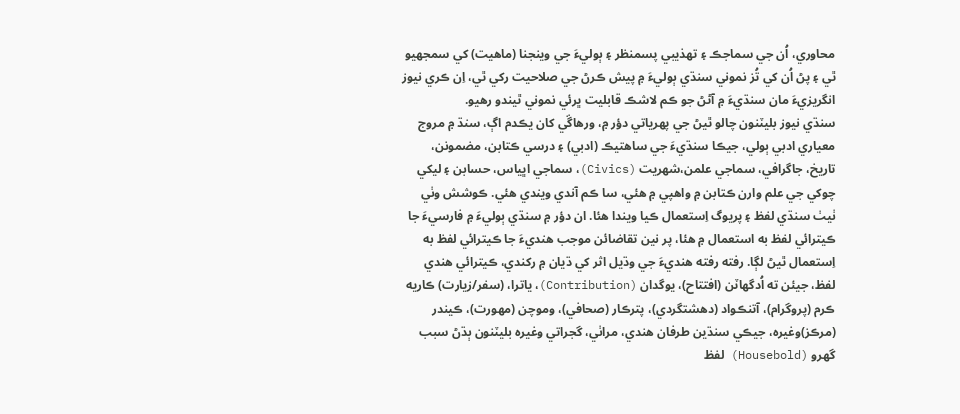محاوري، اُن جي سماجڪ ۽ تهذيبي پسمنظر ۽ ٻوليءَ جي وينجنا (ماهيت) کي سمجهيو ٿي ۽ پڻ اُن کي تُز نموني سنڌي ٻوليءَ ۾ پيش ڪرڻ جي صلاحيت رکي ٿي، اِن ڪري نيوز انگريزيءَ مان سنڌيءَ ۾ آڻڻ جو ڪم لاشڪ قابليت ڀرئي نموني ٿيندو رهيو.
سنڌي نيوز بليٽنون چالو ٿيڻ جي پهرياتي دؤر ۾، ورهاڱي کان يڪدم اڳ، سنڌ ۾ مروج معياري ادبي ٻولي، جيڪا سنڌيءَ جي ساهتيڪ (ادبي) ۽ درسي ڪتابن، مضمونن، تاريخ، جاگرافي، سماجي علمن،شهريت (Civics)، سماجي اڀياس، حسابن ۽ ليکي چوکي جي علم وارن ڪتابن ۾ واهپي ۾ هئي، سا ڪم آندي ويندي هئي. ڪوشش وٺي ٺيٺ سنڌي لفظ ۽ پريوگ اِستعمال ڪيا ويندا هئا. ان دؤر ۾ سنڌي ٻوليءَ ۾ فارسيءَ جا ڪيترائي لفظ به استعمال ۾ هئا، پر نين تقاضائن موجب هنديءَ جا ڪيترائي لفظ به اِستعمال ٿيڻ لڳا. رفته رفته هنديءَ جي وڌيل اثر کي ڌيان ۾ رکندي، ڪيترائي هندي لفظ، جيئن ته اُدگهاٽن (افتتاح)، يوگدان (Contribution)، ياترا، (سفر/زيارت) ڪاريه ڪرم (پروگرام)، آتنڪواد (دهشتگردي)، پترڪار (صحافي)، وموچن (مهورت)، ڪيندر (مرڪز)وغيره، جيڪي سنڌين طرفان هندي، مراٺي، گجراتي وغيره بليٽنون ٻڌڻ سبب گهرو (Housebold) لفظ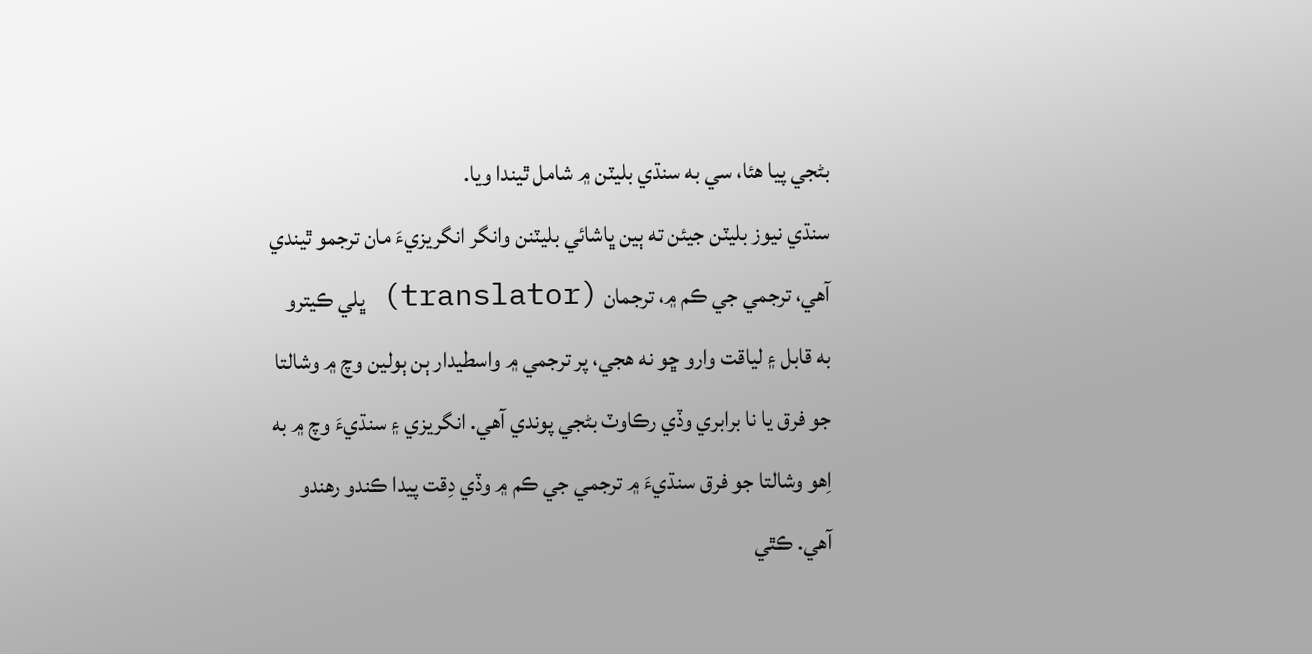بڻجي پيا هئا، سي به سنڌي بليٽن ۾ شامل ٿيندا ويا.
سنڌي نيوز بليٽن جيئن ته ٻين ڀاشائي بليٽنن وانگر انگريزيءَ مان ترجمو ٿيندي آهي، ترجمي جي ڪم ۾، ترجمان (translator) ڀلي ڪيترو به قابل ۽ لياقت وارو ڇو نه هجي، پر ترجمي ۾ واسطيدار ٻن ٻولين وچ ۾ وشالتا جو فرق يا نا برابري وڏي رڪاوٽ بڻجي پوندي آهي. انگريزي ۽ سنڌيءَ وچ ۾ به اِهو وشالتا جو فرق سنڌيءَ ۾ ترجمي جي ڪم ۾ وڏي دِقت پيدا ڪندو رهندو آهي. ڪٿي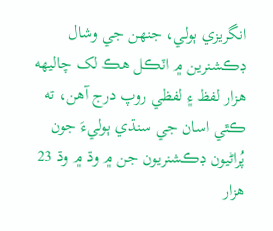انگريزي ٻولي، جنهن جي وشال ڊڪشنرين ۾ اٽڪل هڪ لک چاليهه هزار لفظ ۽ لفظي روپ درج آهن، ته ڪٿي اسان جي سنڌي ٻوليءَ جون پُراڻيون ڊڪشنريون جن ۾ وڌ ۾ وڌ 23 هزار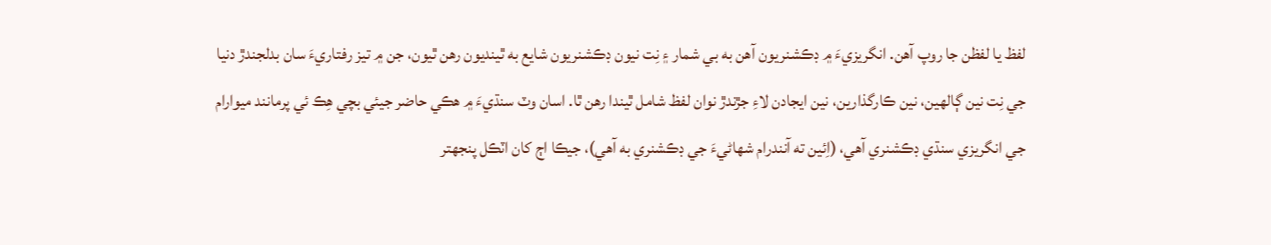لفظ يا لفظن جا روپ آهن. انگريزيءَ ۾ ڊڪشنريون آهن به بي شمار ۽ نِت نيون ڊڪشنريون شايع به ٿينديون رهن ٿيون، جن ۾ تيز رفتاريءَ سان بدلجندڙ دنيا جي نِت نين ڳالهين، نين ڪارگذارين، نين ايجادن لاءِ جڙندڙ نوان لفظ شامل ٿيندا رهن ٿا. اسان وٽ سنڌيءَ ۾ هڪي حاضر جيئي بچي هِڪ ئي پرمانند ميوارام جي انگريزي سنڌي ڊڪشنري آهي، (اِئين ته آنندرام شهاڻيءَ جي ڊڪشنري به آهي)، جيڪا اڄ کان اٽڪل پنجهتر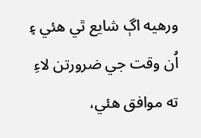ورهيه اڳ شايع ٿي هئي ۽ اُن وقت جي ضرورتن لاءِ ته موافق هئي،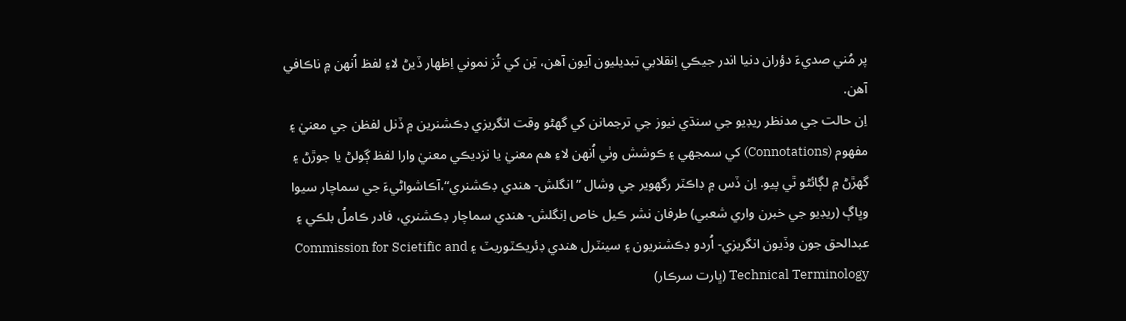پر مُني صديءَ دؤران دنيا اندر جيڪي اِنقلابي تبديليون آيون آهن، تِن کي تُز نموني اِظهار ڏيڻ لاءِ لفظ اُنهن ۾ ناڪافي آهن.
اِن حالت جي مدنظر ريڊيو جي سنڌي نيوز جي ترجمانن کي گهڻو وقت انگريزي ڊڪشنرين ۾ ڏنل لفظن جي معنيٰ ۽ مفهوم (Connotations) کي سمجهي ۽ ڪوشش وٺي اُنهن لاءِ هم معنيٰ يا نزديڪي معنيٰ وارا لفظ ڳولڻ يا جوڙڻ ۽ گهڙڻ ۾ لڳائڻو ٿي پيو. اِن ڏس ۾ ڊاڪٽر رگهوير جي وشال ”انگلش- هندي ڊڪشنري“،آڪاشواڻيءَ جي سماچار سيوا وڀاڳ (ريڊيو جي خبرن واري شعبي) طرفان نشر ڪيل خاص اِنگلش- هندي سماچار ڊڪشنري، فادر ڪاملُ بلڪي ۽ عبدالحق جون وڏيون انگريزي- اُردو ڊڪشنريون ۽ سينٽرل هندي ڊئريڪٽوريٽ ۽ Commission for Scietific and Technical Terminology (ڀارت سرڪار)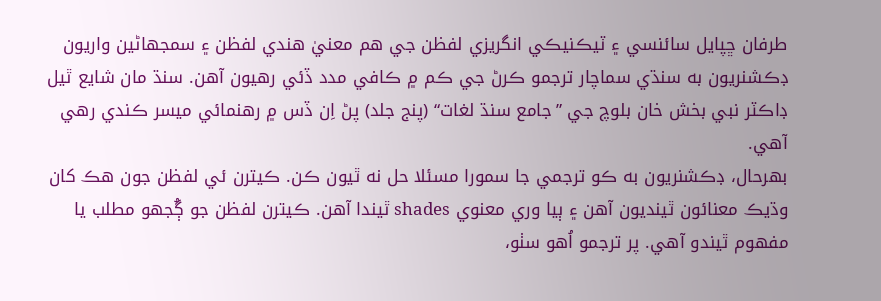طرفان ڇپايل سائنسي ۽ ٽيڪنيڪي انگريزي لفظن جي هم معنيٰ هندي لفظن ۽ سمجهاڻين واريون ڊڪشنريون به سنڌي سماچار ترجمو ڪرڻ جي ڪم ۾ ڪافي مدد ڏئي رهيون آهن. سنڌ مان شايع ٿيل ڊاڪٽر نبي بخش خان بلوچ جي ”جامع سنڌ لغات“ (پنج جلد) پڻ اِن ڏس ۾ رهنمائي ميسر ڪندي رهي آهي.
بهرحال، ڊڪشنريون به ڪو ترجمي جا سمورا مسئلا حل نه ٿيون ڪن. ڪيترن ئي لفظن جون هڪ کان وڌيڪ معنائون ٿينديون آهن ۽ ٻيا وري معنوي shades ٿيندا آهن. ڪيترن لفظن جو ڳُجهو مطلب يا مفهوم ٿيندو آهي. پر ترجمو اُهو سٺو،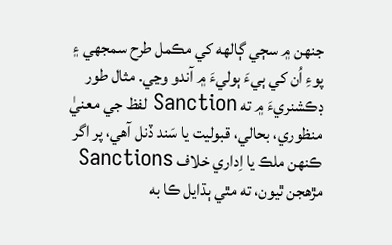جنهن ۾ سڄي ڳالهه کي مڪمل طرح سمجهي ۽ پوءِ اُن کي ٻيءَ ٻوليءَ ۾ آندو وڃي. مثال طور ڊڪشنريءَ ۾ ته Sanction لفظ جي معنيٰ منظوري، بحالي، قبوليت يا سَند ڏنل آهي، پر اگر ڪنهن ملڪ يا اِداري خلاف Sanctions مڙهجن ٿيون، ته مٿي ٻڌايل ڪا به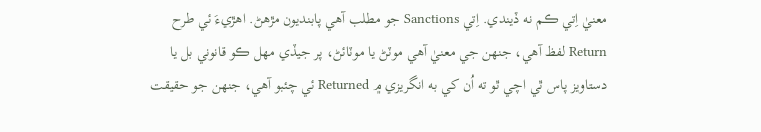معنيٰ اِتي ڪم نه ڏيندي. اِتي Sanctions جو مطلب آهي پابنديون مڙهڻ. اهڙيءَ ئي طرح Return لفظ آهي، جنهن جي معنيٰ آهي موٽڻ يا موٽائڻ، پر جيڏي مهل ڪو قانوني بل يا دستاويز پاس ٿي اچي ٿو ته اُن کي به انگريزي ۾ Returned ئي چئبو آهي، جنهن جو حقيقت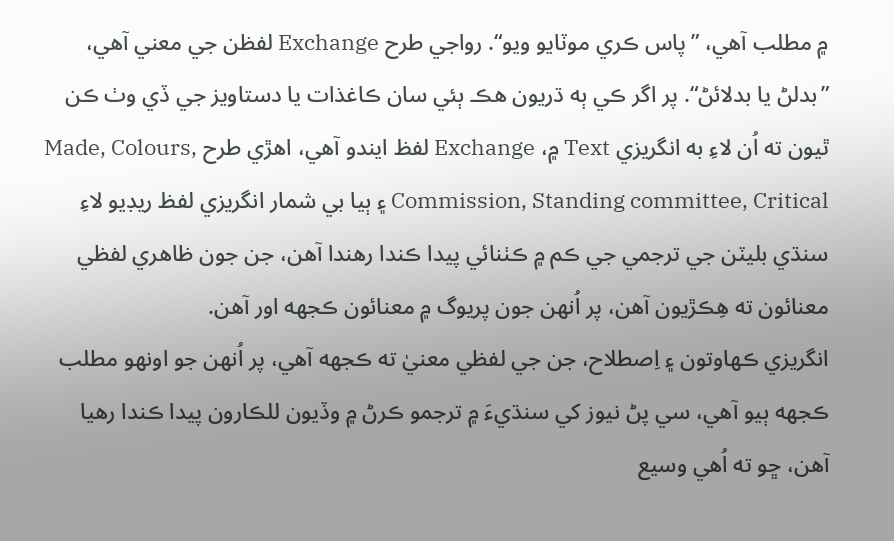۾ مطلب آهي، ”پاس ڪري موٽايو ويو“. رواجي طرح Exchange لفظن جي معني آهي، ”بدلڻ يا بدلائڻ“. پر اگر ڪي ٻه ڌريون هڪ ٻئي سان ڪاغذات يا دستاويز جي ڏي وٺ ڪن ٿيون ته اُن لاءِ به انگريزي Text ۾، Exchange لفظ ايندو آهي، اهڙي طرح Made, Colours, Commission, Standing committee, Critical ۽ ٻيا بي شمار انگريزي لفظ ريڊيو لاءِ سنڌي بليٽن جي ترجمي جي ڪم ۾ ڪٺنائي پيدا ڪندا رهندا آهن، جن جون ظاهري لفظي معنائون ته هِڪڙيون آهن، پر اُنهن جون پريوگ ۾ معنائون ڪجهه اور آهن.
انگريزي ڪهاوتون ۽ اِصطلاح، جن جي لفظي معنيٰ ته ڪجهه آهي، پر اُنهن جو اونهو مطلب ڪجهه ٻيو آهي، سي پڻ نيوز کي سنڌيءَ ۾ ترجمو ڪرڻ ۾ وڏيون للڪارون پيدا ڪندا رهيا آهن، ڇو ته اُهي وسيع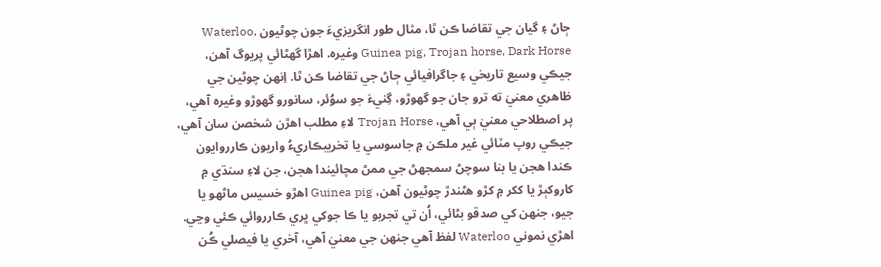ڄاڻ ۽ گيان جي تقاضا ڪن ٿا، مثال طور انگريزيءَ جون چوڻيون Waterloo, Guinea pig, Trojan horse, Dark Horse وغيره. اهڙا گهڻائي پريوگ آهن، جيڪي وسيع تاريخي ۽ جاگرافيائي ڄاڻ جي تقاضا ڪن ٿا. اِنهن چوڻين جي ظاهري معنيٰ ته ترو جان جو گهوڙو، گِنيءَ جو سوُئر، سانورو گهوڙو وغيره آهي، پر اصطلاحي معنيٰ ٻي آهي، Trojan Horse لاءِ مطلب اهڙن شخصن سان آهي، جيڪي روپ مٽائي غير ملڪن ۾ جاسوسي يا تخريبڪاريءُ واريون ڪارروايون ڪندا هجن يا بنا سوچڻ سمجهڻ جي ممڻ مچائيندا هجن، جن لاءِ سنڌي ۾ کاروکٻڙ يا ککر ۾ کڙو هڻندڙ چوڻيون آهن، Guinea pig اهڙو خسيس ماڻهو يا جيو، جنهن کي صدقو بڻائي، اُن تي تجربو يا ڪا جوکي ڀري ڪارروائي ڪئي وڃي. اهڙي نموني Waterloo لفظ آهي جنهن جي معنيٰ آهي، آخري يا فيصلي ڪُن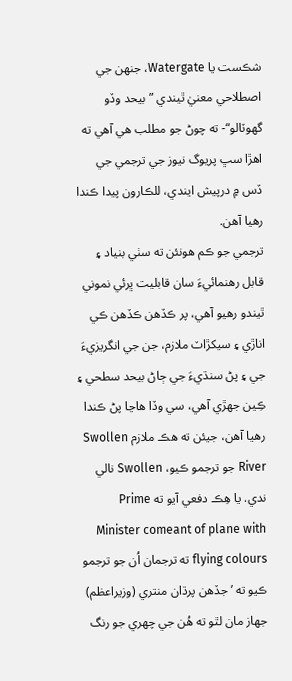شڪست يا Watergate، جنهن جي اصطلاحي معنيٰ ٿيندي ”بيحد وڏو گهوٽالو“- ته چوڻ جو مطلب هي آهي ته اهڙا سڀ پريوگ نيوز جي ترجمي جي ڏس ۾ درپيش ايندي، للڪارون پيدا ڪندا رهيا آهن.
ترجمي جو ڪم هونئن ته سٺي بنياد ۽ قابل رهنمائيءَ سان قابليت ڀرئي نموني ٿيندو رهيو آهي، پر ڪڏهن ڪڏهن ڪي اناڙي ۽ سيکڙاٽ ملازم، جن جي انگريزيءَ جي ۽ پڻ سنڌيءَ جي ڄاڻ بيحد سطحي ۽ ڪِين جهڙي آهي، سي وڏا هاڃا پڻ ڪندا رهيا آهن، جيئن ته هڪ ملازم Swollen River جو ترجمو ڪيو، Swollen نالي ندي. يا هِڪ دفعي آيو ته Prime Minister comeant of plane with flying colours ته ترجمان اُن جو ترجمو ڪيو ته ’جڏهن پرڌان منتري (وزيراعظم) جهاز مان لٿو ته هُن جي چهري جو رنگ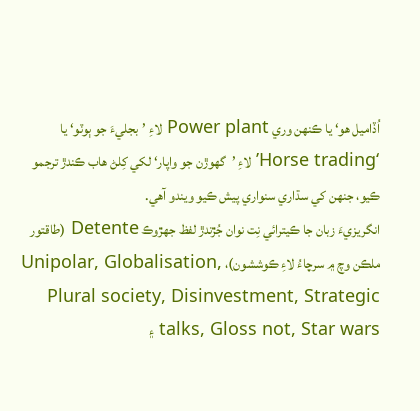اُڏاميل هو‘ يا ڪنهن وري Power plant لاءِ ’بجليءَ جو ٻوٽو‘ يا ‘Horse trading’ لاءِ ’گهوڙن جو واپار‘ لکي کِلڻ هاب ڪندڙ ترجمو ڪيو، جنهن کي سڌاري سنواري پيش ڪيو ويندو آهي.
انگريزيءَ زبان جا ڪيترائي نِت نوان جُڙندڙ لفظ جهڙوڪ Detente (طاقتور ملڪن وچ ۾ سرچاءُ لاءِ ڪوششون)، Unipolar, Globalisation, Plural society, Disinvestment, Strategic talks, Gloss not, Star wars ۽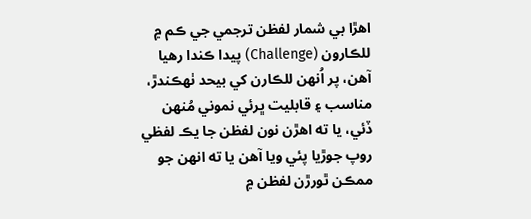اهڙا بي شمار لفظن ترجمي جي ڪم ۾ للڪارون (Challenge) پيدا ڪندا رهيا آهن، پر اُنهن للڪارن کي بيحد ٺهڪندڙ، مناسب ۽ قابليت ڀرئي نموني مُنهن ڏئي، يا ته اهڙن نون لفظن جا يڪ لفظي روپ جوڙيا پئي ويا آهن يا ته انهن جو ممڪن ٿورڙن لفظن ۾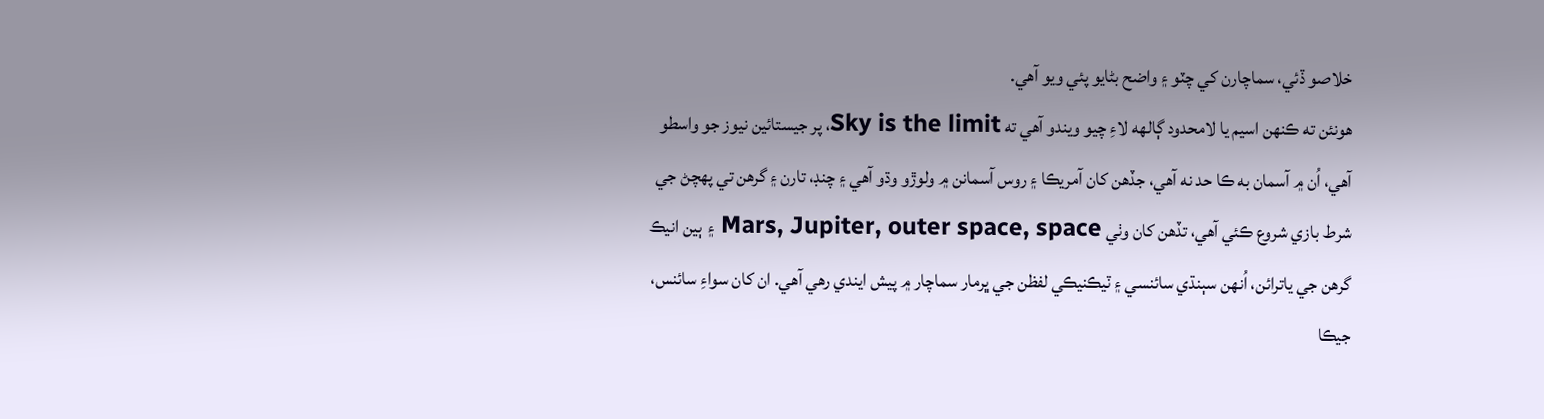خلاصو ڏئي، سماچارن کي چٽو ۽ واضح بڻايو پئي ويو آهي.
هونئن ته ڪنهن اسيم يا لامحدود ڳالهه لاءِ چيو ويندو آهي ته Sky is the limit، پر جيستائين نيوز جو واسطو آهي، اُن ۾ آسمان به ڪا حد نه آهي، جڏهن کان آمريڪا ۽ روس آسمانن ۾ ولوڙو وڌو آهي ۽ چنڊ، تارن ۽ گرهن تي پهچڻ جي شرط بازي شروع ڪئي آهي، تڏهن کان وٺي Mars, Jupiter, outer space, space ۽ ٻين انيڪ گرهن جي ياترائن، اُنهن سٻنڌي سائنسي ۽ ٽيڪنيڪي لفظن جي ڀرمار سماچار ۾ پيش ايندي رهي آهي. ان کان سواءِ سائنس، جيڪا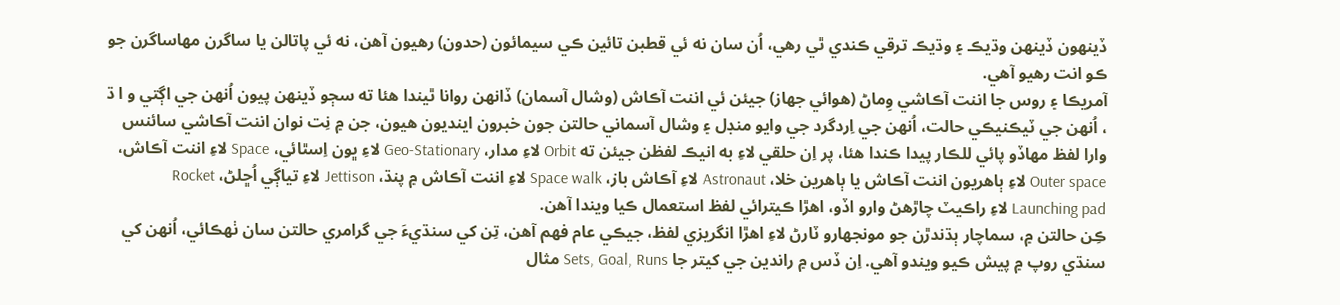ڏينهون ڏينهن وڌيڪ ۽ وڌيڪ ترقي ڪندي ٿي رهي، اُن سان نه ئي قطبن تائين ڪي سيمائون (حدون) رهيون آهن، نه ئي پاتالن يا ساگرن مهاساگرن جو ڪو انت رهيو آهي.
آمريڪا ۽ روس جا اننت آڪاشي وِماڻ (هوائي جهاز) جيئن ئي اننت آڪاش (وشال آسمان) ڏانهن روانا ٿيندا هئا ته سڄو ڏينهن پيون اُنهن جي اڳتي و ا ڌ ، اُنهن جي ٽيڪنيڪي حالت، اُنهن جي اِردگرد جي وايو منڊل ۽ وشال آسماني حالتن جون خبرون اينديون هيون، جن ۾ نِت نوان اننت آڪاشي سائنس وارا لفظ مهاڏو پائي للڪار پيدا ڪندا هئا، پر اِن حلقي لاءِ به انيڪ لفظن جيئن ته Orbit لاءِ مدار، Geo-Stationary لاءِ ڀون اِسٿائي، Space لاءِ اننت آڪاش، Outer space لاءِ ٻاهريون اننت آڪاش يا ٻاهرين خلا، Astronaut لاءِ آڪاش باز، Space walk لاءِ اننت آڪاش ۾ پنڌ، Jettison لاءِ تياڳي اُڇلڻ، Rocket Launching pad لاءِ راڪيٽ چاڙهڻ وارو اڏو، اهڙا ڪيترائي لفظ استعمال ڪيا ويندا آهن.
ڪِن حالتن ۾، سماچار ٻڌندڙن جو مونجهارو ٽارڻ لاءِ اهڙا انگريزي لفظ، جيڪي عام فهم آهن، تِن کي سنڌيءَ جي گرامري حالتن سان ٺهڪائي، اُنهن کي سنڌي روپ ۾ پيش ڪيو ويندو آهي. اِن ڏس ۾ راندين جي کيتر جا Sets, Goal, Runs مثال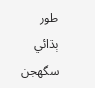طور ٻڌائي سگهجن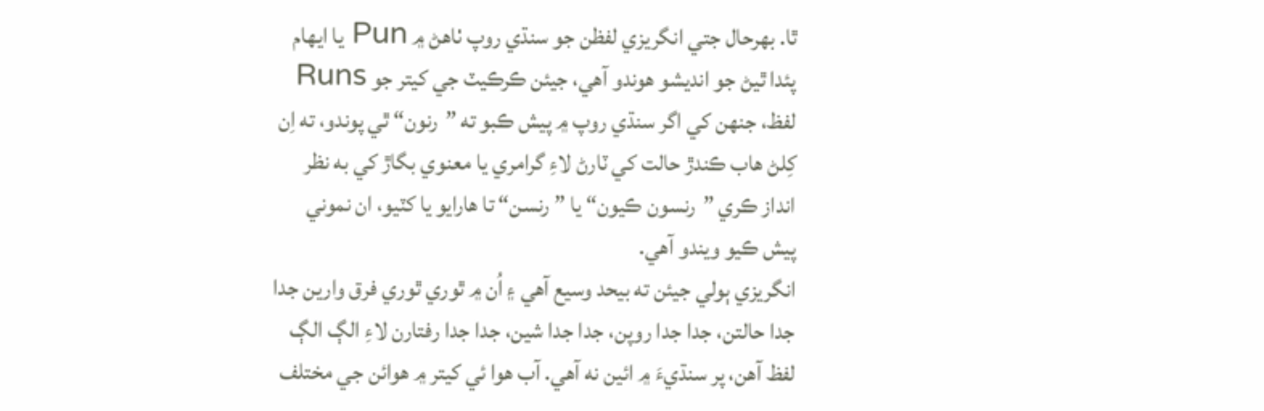ٿا. بهرحال جتي انگريزي لفظن جو سنڌي روپ ٺاهڻ ۾ Pun يا ايهام پئدا ٿيڻ جو انديشو هوندو آهي، جيئن ڪرڪيٽ جي کيتر جو Runs لفظ، جنهن کي اگر سنڌي روپ ۾ پيش ڪبو ته ”رنون“ ٿي پوندو، ته اِن کِلڻ هاب ڪندڙ حالت کي ٽارڻ لاءِ گرامري يا معنوي بگاڙ کي به نظر انداز ڪري ”رنسون ڪيون“ يا ” رنسن“ تا هارايو يا کٽيو، ان نموني پيش ڪيو ويندو آهي.
انگريزي ٻولي جيئن ته بيحد وسيع آهي ۽ اُن ۾ ٿوري ٿوري فرق وارين جدا جدا حالتن، جدا جدا روپن، جدا جدا شين، جدا جدا رفتارن لاءِ الڳ الڳ لفظ آهن، پر سنڌيءَ ۾ ائين نه آهي. آب هوا ئي کيتر ۾ هوائن جي مختلف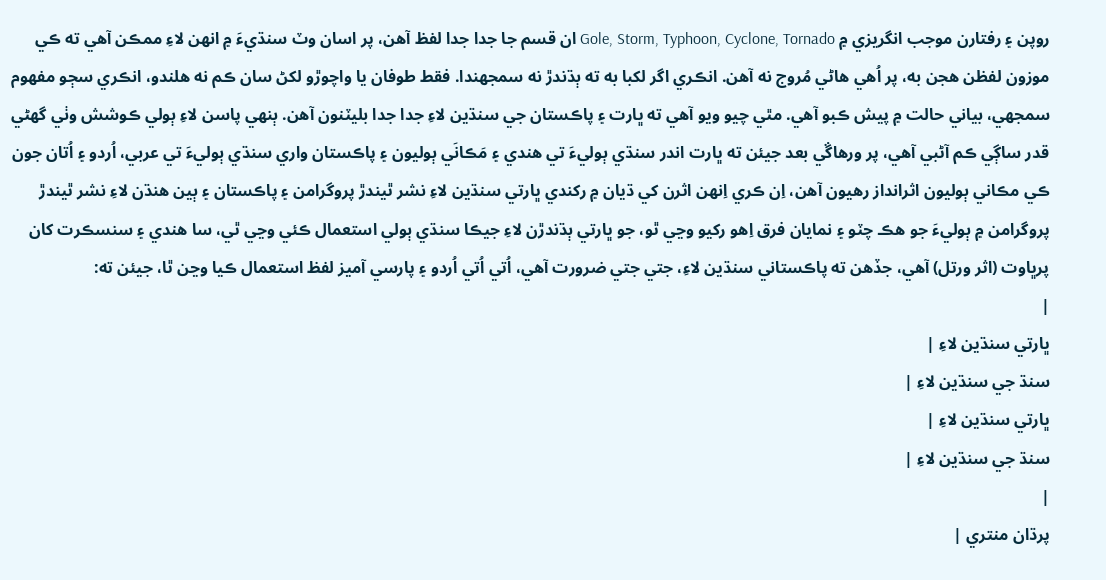روپن ۽ رفتارن موجب انگريزي ۾ Gole, Storm, Typhoon, Cyclone, Tornado ان قسم جا جدا جدا لفظ آهن، پر اسان وٽ سنڌيءَ ۾ انهن لاءِ ممڪن آهي ته ڪي موزون لفظن هجن به، پر اُهي هاڻي مُروج نه آهن. انڪري اگر لکبا به ته ٻڌندڙ نه سمجهندا. فقط طوفان يا واچوڙو لکڻ سان ڪم نه هلندو، انڪري سڄو مفهوم سمجهي، بياني حالت ۾ پيش ڪبو آهي. مٿي چيو ويو آهي ته ڀارت ۽ پاڪستان جي سنڌين لاءِ جدا جدا بليٽنون آهن. ٻنهي پاسن لاءِ ٻولي ڪوشش وٺي گهڻي قدر ساڳي ڪم آڻبي آهي، پر ورهاڱي بعد جيئن ته ڀارت اندر سنڌي ٻوليءَ تي هندي ۽ مَڪانَي ٻوليون ۽ پاڪستان واري سنڌي ٻوليءَ تي عربي، اُردو ۽ اُتان جون ڪي مڪاني ٻوليون اثرانداز رهيون آهن، اِن ڪري اِنهن اثرن کي ڌيان ۾ رکندي ڀارتي سنڌين لاءِ نشر ٿيندڙ پروگرامن ۽ پاڪستان ۽ ٻين هنڌن لاءِ نشر ٿيندڙ پروگرامن ۾ ٻوليءَ جو هڪ چٽو ۽ نمايان فرق اِهو رکيو وڃي ٿو، جو ڀارتي ٻڌندڙن لاءِ جيڪا سنڌي ٻولي استعمال ڪئي وڃي ٿي، سا هندي ۽ سنسڪرت کان پرڀاوت (اثر ورتل) آهي، جڏهن ته پاڪستاني سنڌين لاءِ، جتي جتي ضرورت آهي، اُتي اُتي اُردو ۽ پارسي آميز لفظ استعمال ڪيا وڃن ٿا، جيئن ته:
|
ڀارتي سنڌين لاءِ |
سنڌ جي سنڌين لاءِ |
ڀارتي سنڌين لاءِ |
سنڌ جي سنڌين لاءِ |
|
پرڌان منتري |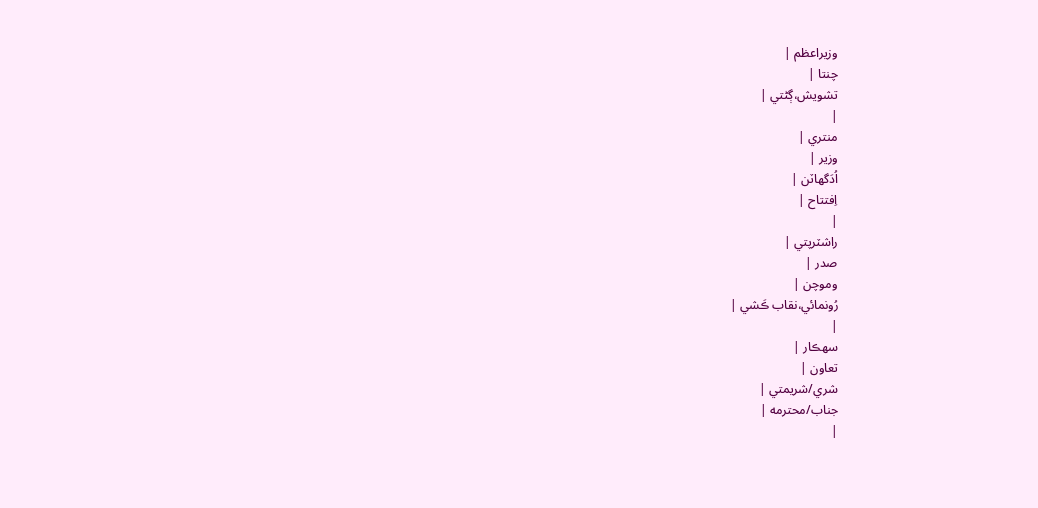وزيراعظم |
چنتا |
تشويش،ڳڻتي |
|
منتري |
وزير |
اُدَگهاٽن |
اِفتتاح |
|
راشٽرپتي |
صدر |
وموچن |
رُونمائي،نقاب ڪَشي |
|
سهڪار |
تعاون |
شري/شريمتي |
جناب/محترمه |
|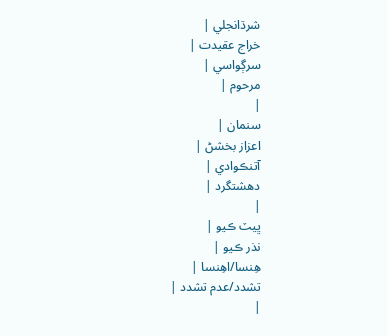شرڌانجلي |
خراج عقيدت |
سرڳواسي |
مرحوم |
|
سنمان |
اعزاز بخشڻ |
آتنڪوادي |
دهشتگرد |
|
ڀيٽ ڪيو |
نذر ڪيو |
هِنسا/اهِنسا |
تشدد/عدم تشدد |
|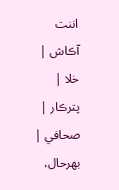اننت آڪاش |
خلا |
پترڪار |
صحافي |
بهرحال،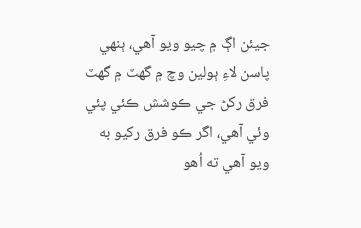جيئن اڳ ۾ چيو ويو آهي، ٻنهي پاسن لاءِ ٻولين وچ ۾ گهٽ ۾ گهٽ فرق رکڻ جي ڪوشش ڪئي پئي وئي آهي، اگر ڪو فرق رکيو به ويو آهي ته اُهو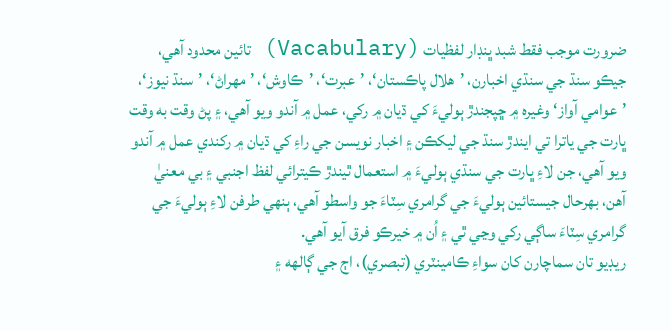ضرورت موجب فقط شبد ڀنڊار لفظيات (Vacabulary) تائين محدود آهي، جيڪو سنڌ جي سنڌي اخبارن، ’هلال پاڪستان‘، ’عبرت‘، ’ڪاوش‘، ’مهراڻ‘، ’سنڌ نيوز‘، ’عوامي آواز‘ وغيره ۾ ڇپجندڙ ٻوليءَ کي ڌيان ۾ رکي، عمل ۾ آندو ويو آهي، ۽ پڻ وقت به وقت ڀارت جي ياترا تي ايندڙ سنڌ جي ليکڪن ۽ اخبار نويسن جي راءِ کي ڌيان ۾ رکندي عمل ۾ آندو ويو آهي، جن لاءِ ڀارت جي سنڌي ٻوليءَ ۾ استعمال ٿيندڙ ڪيترائي لفظ اجنبي ۽ بي معنيٰ آهن، بهرحال جيستائين ٻوليءَ جي گرامري سِٽاءَ جو واسطو آهي، ٻنهي طرفن لاءِ ٻوليءَ جي گرامري سِٽاءَ ساڳي رکي وڃي ٿي ۽ اُن ۾ خيرڪو فرق آيو آهي.
ريڊيو تان سماچارن کان سواءِ ڪامينٽري (تبصري)، اڄ جي ڳالهه ۽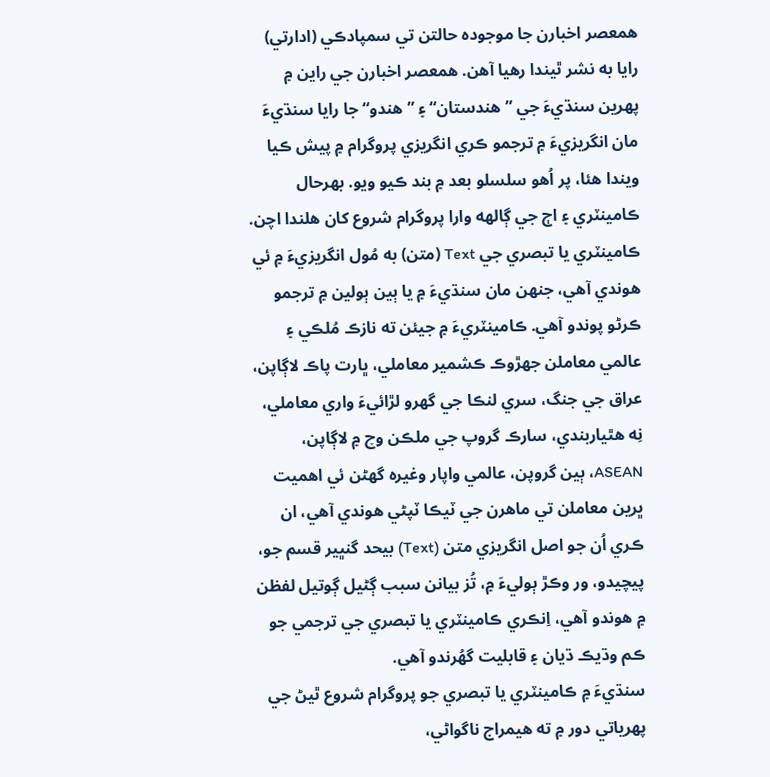همعصر اخبارن جا موجوده حالتن تي سمپادڪي (ادارتي) رايا به نشر ٿيندا رهيا آهن. همعصر اخبارن جي راين ۾ پهرين سنڌيءَ جي ”هندستان“ ۽ ”هندو“ جا رايا سنڌيءَ مان انگريزيءَ ۾ ترجمو ڪري انگريزي پروگرام ۾ پيش ڪيا ويندا هئا، پر اُهو سلسلو بعد ۾ بند ڪيو ويو. بهرحال ڪامينٽري ۽ اڄ جي ڳالهه وارا پروگرام شروع کان هلندا اچن.
ڪامينٽري يا تبصري جي Text (متن) به مُول انگريزيءَ ۾ ئي هوندي آهي، جنهن مان سنڌيءَ ۾ يا ٻين ٻولين ۾ ترجمو ڪرڻو پوندو آهي. ڪامينٽريءَ ۾ جيئن ته نازڪ مُلڪي ۽ عالمي معاملن جهڙوڪ ڪشمير معاملي، ڀارت پاڪ لاڳاپن، عراق جي جنگ، سري لنڪا جي گهرو لڙائيءَ واري معاملي، نِه هٿياربندي، سارڪ گروپ جي ملڪن وچ ۾ لاڳاپن، ASEAN، ٻين گروپن، عالمي واپار وغيره گهڻن ئي اهميت ڀرين معاملن تي ماهرن جي ٽيڪا ٽپڻي هوندي آهي، ان ڪري اُن جو اصل انگريزي متن (Text) بيحد گنڀير قسم جو، پيچيدو، ور وڪڙ ٻوليءَ ۾، تُز بيانن سبب ڳڻيل ڳوتيل لفظن ۾ هوندو آهي، اِنڪري ڪامينٽري يا تبصري جي ترجمي جو ڪم وڌيڪ ڌيان ۽ قابليت گهُرندو آهي.
سنڌيءَ ۾ ڪامينٽري يا تبصري جو پروگرام شروع ٿيڻ جي پهرياتي دور ۾ ته هيمراج ناگواڻي،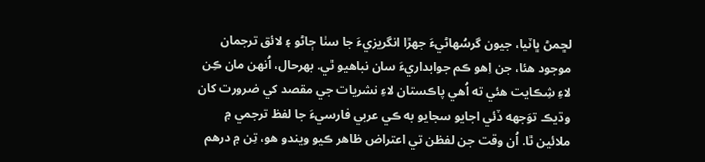لڇمڻ ڀاٽيا، جيون گرسُهاڻيءَ جهڙا انگريزيءَ جا سٺا ڄاڻو ۽ لائق ترجمان موجود هئا، جن اِهو ڪم جوابداريءَ سان نباهيو ٿي. بهرحال، اُنهن مان ڪِن لاءِ شِڪايت هئي ته اُهي پاڪستان لاءِ نشريات جي مقصد کي ضرورت کان وڌيڪ توَجهه ڏئي اجايو سجايو به ڪي عربي فارسيءَ جا لفظ ترجمي ۾ ملائين ٿا. اُن وقت جن لفظن تي اعتراض ظاهر ڪيو ويندو هو، تِن ۾ درهم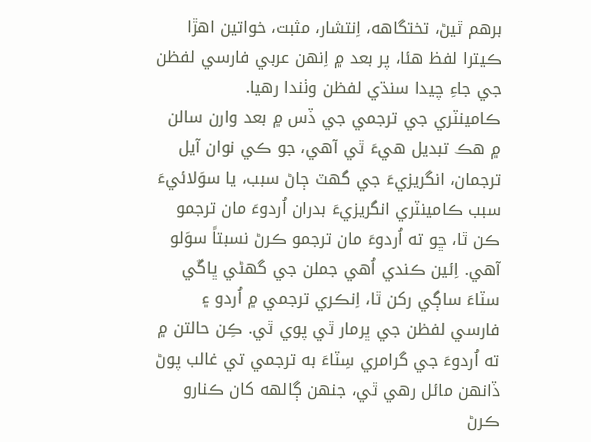برهم ٿيڻ، تختگاهه، اِنتشار، مثبت، خواتين اهڙا ڪيترا لفظ هئا، پر بعد ۾ اِنهن عربي فارسي لفظن جي جاءِ چيدا سنڌي لفظن وٺندا رهيا.
ڪامينٽري جي ترجمي جي ڏس ۾ بعد وارن سالن ۾ هڪ تبديل هيءَ ٿي آهي، جو ڪي نوان آيل ترجمان، انگريزيءَ جي گهٽ ڄاڻ سبب، يا سوَلائيءَ سبب ڪامينٽري انگريزيءَ بدران اُردوءَ مان ترجمو ڪن ٿا، ڇو ته اُردوءَ مان ترجمو ڪرڻ نسبتاً سوَلو آهي. اِئين ڪندي اُهي جملن جي گهڻي ڀاڱي سٽاءَ ساڳي رکن ٿا، اِنڪري ترجمي ۾ اُردو ۽ فارسي لفظن جي ڀرمار ٿي پوي ٿي. ڪِن حالتن ۾ ته اُردوءَ جي گرامري سِٽاءَ به ترجمي تي غالب پوڻ ڏانهن مائل رهي ٿي، جنهن ڳالهه کان ڪنارو ڪرڻ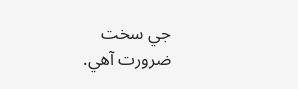جي سخت ضرورت آهي.